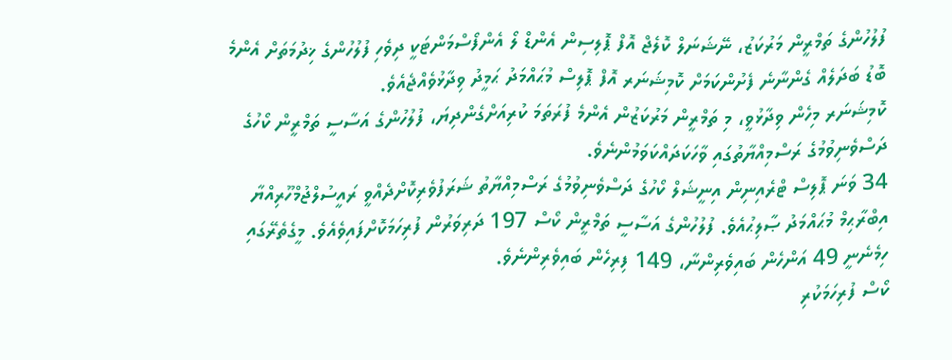ފުލުހުންގެ ތަމްރީން މަރުކަޒު، ނޭޝަނަލް ކޮލެޖް އޮފް ޕޮލިސިން އެންޑް ލޯ އެންފޯސްމަންޓަކީ ދިވެހި ފުލުހުންގެ ޚިދުމަތަށް އެންމެ ބޮޑު ބަދަލެއް ގެންނާނެ ފެށުންކަމަށް ކޮމިޝަނަރ އޮފް ޕޮލިސް މުޙައްމަދު ޙަމީދު ވިދާޅުވެއްޖެއެވެ.
ކޮމިޝަނަރ މިހެން ވިދާޅުވީ، މި ތަމްރީން މަރުކަޒުން އެންމެ ފުރަތަމަ ކުރިއަށްގެންދިޔަ، ފުލުހުންގެ އަސާސީ ތަމްރީން ކޯހުގެ ދަސްވެނިވުމުގެ ރަސްމިއްޔާތުގައި ވާހަކަދައްކަވަމުންނެވެ.
34 ވަނަ ޕޮލިސް ޓްރެއިނިން އިނީޝަލް ކޯހުގެ ދަސްވެނިވުމުގެ ރަސްމިއްޔާތު ޝަރަފުވެރިކޮށްދެއްވީ ރައީސުލްޖުމްހޫރިއްޔާ އިބްރާޙިމް މުޙައްމަދު ޞާލިޙުއެވެ. ފުލުހުންގެ އަސާސީ ތަމްރީން ކޯސް 197 ދަރިވަރުން ފުރިހަމަކޮށްފައިވެއެވެ. މީގެތެރޭގައި ހިމެނެނީ 49 އަންހެން ބައިވެރިންނާ، 149 ފިރިހެން ބައިވެރިންނެވެ.
ކޯސް ފުރިހަމަކުރި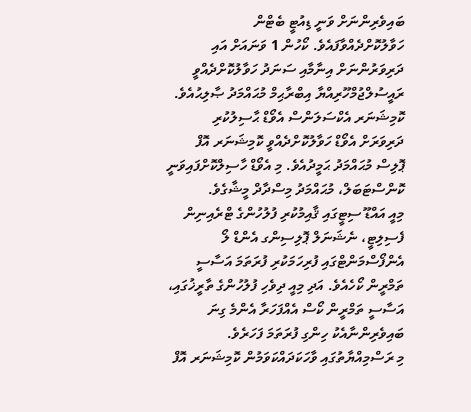ބައިވެރިންނަށް ވަނީ ޑިއުޓީ ބެޓްން ހަވާލުކޮށްދެއްވާފައެވެ. ކޯހުން 1 ވަނައަށް އައި ދަރިވަރުންނަށް އިނާމާއި ސަނަދު ހަވާލުކޮށްދެއްވީ ރައީސުލްޖުމްހޫރިއްޔާ އިބްރާޙިމް މުޙައްމަދު ޞާލިޙުއެވެ. ކޮމިޝަނަރ އެކްސަލަންސް އެވޯޑް ޙާސިލުކުރި ދަރިވަރަށް އެވޯޑް ހަވާލުކޮށްދެއްވީ ކޮމިޝަނަރ އޮފް ޕޮލިސް މުޙައްމަދު ޙަމީދުއެވެ. މި އެވޯޑް ހާސިލްކޮށްފައިވަނީ ކޮންސްޓަބަލް، މުޙައްމަދު މިސްދާދް މީޝާގެވެ.
މިއީ އައްޑޫ ސިޓީގައި ޤާއިމުކުރި ފުލުހުންގެ ޓްރެއިނިން ފެސިލިޓީ، ނެޝަނަލް ޕޮލިސިންގ އެންޑް ލޯ އެންފޯސްމަންޓްގައި ފުރިހަމަކުރި ފުރަތަމަ އަސާސީ ތަމްރީން ކޯހެއެވެ. އަދި މިއީ ދިވެހި ފުލުހުންގެ ތާރީޚުގައި، އަސާސީ ތަމްރީން ކޯސް އެއްފަހަރާ އެންމެ ގިނަ ބައިވެރިންނާއެކު ހިންގި ފުރަތަމަ ފަހަރެވެ.
މި ރަސްމިއްޔާތުގައި ވާހަކަދައްކަވަމުން ކޮމިޝަނަރ އޮފް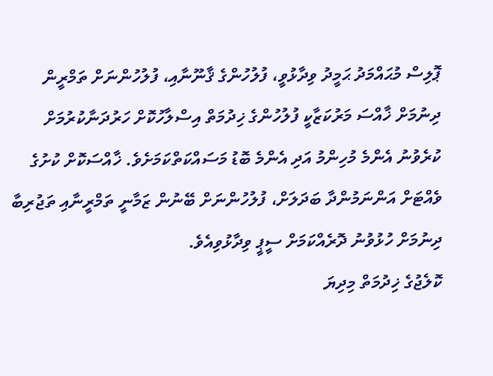ޕޮލިސް މުޙައްމަދު ޙަމީދު ވިދާޅުވީ، ފުލުހުންގެ ޤާނޫނާއި، ފުލުހުންނަށް ތަމްރީން ދިނުމަށް ޚާއްސަ މަރުކަޒާކީ ފުލުހުންގެ ޚިދުމަތް އިސްލާހުކޮށް ހަރުދަނާކުރުމަށް ކުރެވުނު އެންމެ މުހިންމު އަދި އެންމެ ބޮޑު މަސައްކަތްކަމަށެވެ. ޚާއްސަކޮށް ކުށުގެ ވެއްޓަށް އަންނަމުންދާ ބަދަލަށް، ފުލުހުންނަށް ބޭނުން ޒަމާނީ ތަމްރީނާއި ތަޖުރިބާ ދިނުމަށް ހުޅުވުނު ދޮރެއްކަމަށް ސީޕީ ވިދާޅުވިއެވެ.
ކޮލެޖުގެ ޚިދުމަތް މިދިޔަ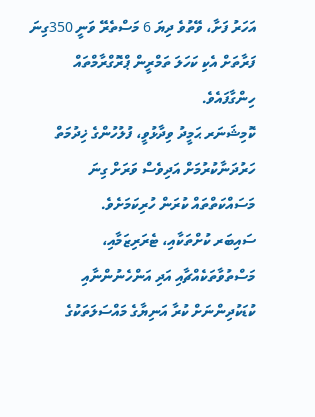އަހަރު ފަށާ، ވޭތުވެ ދިޔަ 6 މަސްތެރޭ ވަނީ 350ގިނަ ފަރާތަށް އެކި ކަހަލަ ތަމްރީން ޕްރޮގްރާމްތައް ހިންގާފައެވެ.
ކޮމިޝަނަރ ޙަމީދު ވިދާޅުވީ، ފުލުހުންގެ ޚިދުމަތް ހަރުދަނާކުރުމަށް އަދިވެސް ވަރަށް ގިނަ މަސައްކަތްތައް ކުރަން ހުރިކަމަށެވެ.
ސައިބަރ ކުށްތަކާއި، ޓެރަރިޒަމާއި، މަސްތުވާތަކެއްޗާއި އަދި އަންހެނުންނާއި ކުޑަކުދިންނަށް ކުރާ އަނިޔާގެ މައްސަލަތަކުގެ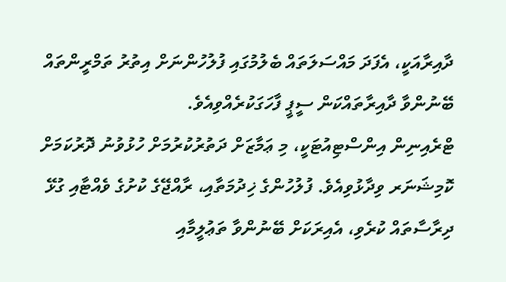ދާއިރާއަކީ، އެފަދަ މައްސަލަތައް ބެލުމުގައި ފުލުހުންނަށް އިތުރު ތަމްރީންތައް ބޭނުންވާ ދާއިރާތައްކަން ސީޕީ ފާހަގަކުރެއްވިއެވެ.
ޓްރެއިނިން އިންސްޓިއުޓަކީ، މި ޢަމާޒަށް ދަތުރުކުރުމަށް ހުޅުވުނު ދޮރުކަމަށް ކޮމިޝަނަރ ވިދާޅުވިއެވެ. ފުލުހުންގެ ޚިދުމަތާއި، ރާއްޖޭގެ ކުށުގެ ވެއްޓާއި ގުޅޭ ދިރާސާތައް ކުރެވި، އެއިރަކަށް ބޭނުންވާ ތަޢުލީމާއި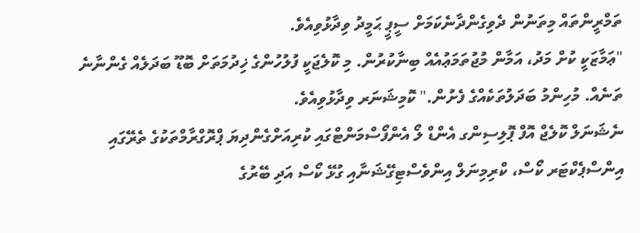ތަމްރީންތައް މިތަނުން ދެވިގެންދާނެކަމަށް ސީޕީ ޙަމީދު ވިދާޅުވިއެވެ.
"ޢަމާޒަކީ ކުށް މަދު، އަމާން މުޖުތަމަޢުއެއް ބިނާކުރުން. މި ކޮލެޖަކީ ފުލުހުންގެ ޚިދުމަތަށް ބޮޑޫ ބަދަލެއް ގެންނާނެ ތަނެއް. މުހިންމު ބަދަލުތަކެއްގެ ފެށުން." ކޮމިޝަނަރ ވިދާޅުވިއެވެ.
ނެޝަނަލް ކޮލެޖް އޮފް ޕޮލިސިންގ އެންޑް ލޯ އެންފޯސްމަންޓްގައި ކުރިއަށްގެންދިޔަ ޕްރޮގްރާމްތަކުގެ ތެރޭގައި އިންސްޕެކްޓަރ ކޯސް، ކްރިމިނަލް އިންވެސްޓިގޭޝަނާއި ގުޅޭ ކޯސް އަދި ބޭރުގެ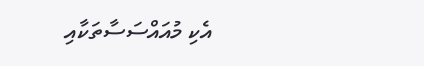އެކި މުއައްސަސާތަކާއި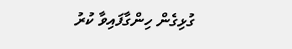ގުޅިގެން ހިންގާފައިވާ ކުރު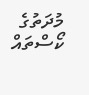މުދަތުގެ ކޯސްތައް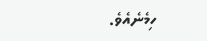ހިމެނެއެވެ.